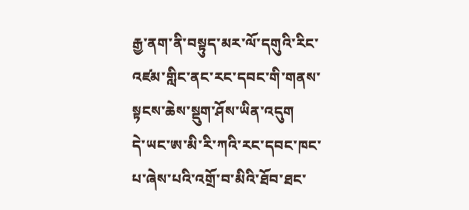རྒྱ་ནག་ནི་བསྟུད་མར་ལོ་དགུའི་རིང་འཛམ་གླིང་ནང་རང་དབང་གི་གནས་སྟངས་ཆེས་སྡུག་ཤོས་ཡིན་འདུག
དེ་ཡང་ཨ་མི་རི་ཀའི་རང་དབང་ཁང་པ་ཞེས་པའི་འགྲོ་བ་མིའི་ཐོབ་ཐང་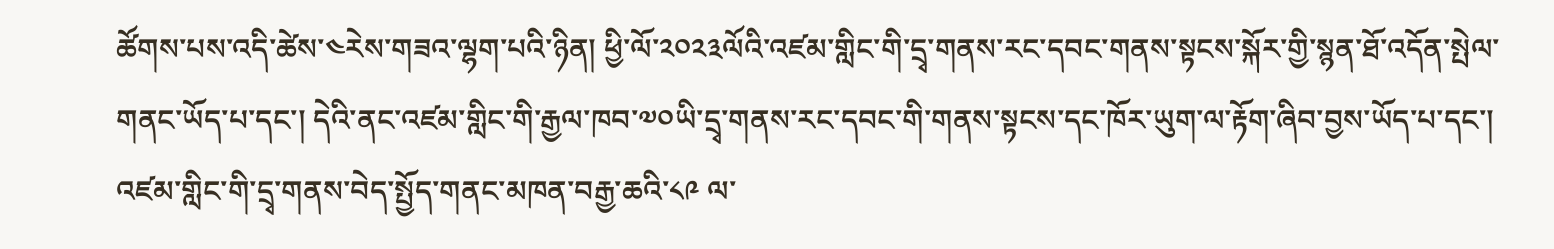ཚོགས་པས་འདི་ཚེས་༤རེས་གཟའ་ལྷག་པའི་ཉིན། ཕྱི་ལོ་༢༠༢༣ལོའི་འཛམ་གླིང་གི་དྲྭ་གནས་རང་དབང་གནས་སྟངས་སྐོར་གྱི་སྙན་ཐོ་འདོན་སྤེལ་གནང་ཡོད་པ་དང་། དེའི་ནང་འཛམ་གླིང་གི་རྒྱལ་ཁབ་༧༠ཡི་དྲྭ་གནས་རང་དབང་གི་གནས་སྟངས་དང་ཁོར་ཡུག་ལ་རྟོག་ཞིབ་བྱས་ཡོད་པ་དང་། འཛམ་གླིང་གི་དྲྭ་གནས་བེད་སྤྱོད་གནང་མཁན་བརྒྱ་ཆའི་༨༩ ལ་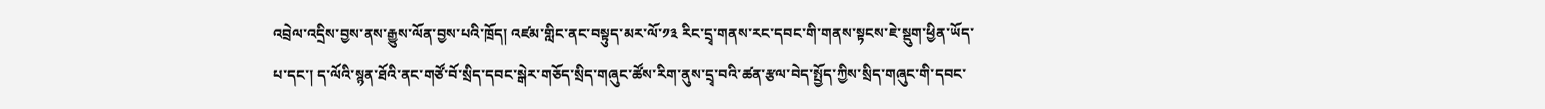འབྲེལ་འདྲིས་བྱས་ནས་རྒྱུས་ལོན་བྱས་པའི་ཁྲོད། འཛམ་གླིང་ནང་བསྟུད་མར་ལོ་༡༣ རིང་དྲྭ་གནས་རང་དབང་གི་གནས་སྟངས་ཇེ་སྡུག་ཕྱིན་ཡོད་པ་དང་། ད་ལོའི་སྙན་ཐོའི་ནང་གཙོ་བོ་སྲིད་དབང་སྒེར་གཅོད་སྲིད་གཞུང་ཚོས་རིག་ནུས་དྲྭ་བའི་ཚན་རྩལ་བེད་སྤྱོད་ཀྱིས་སྲིད་གཞུང་གི་དབང་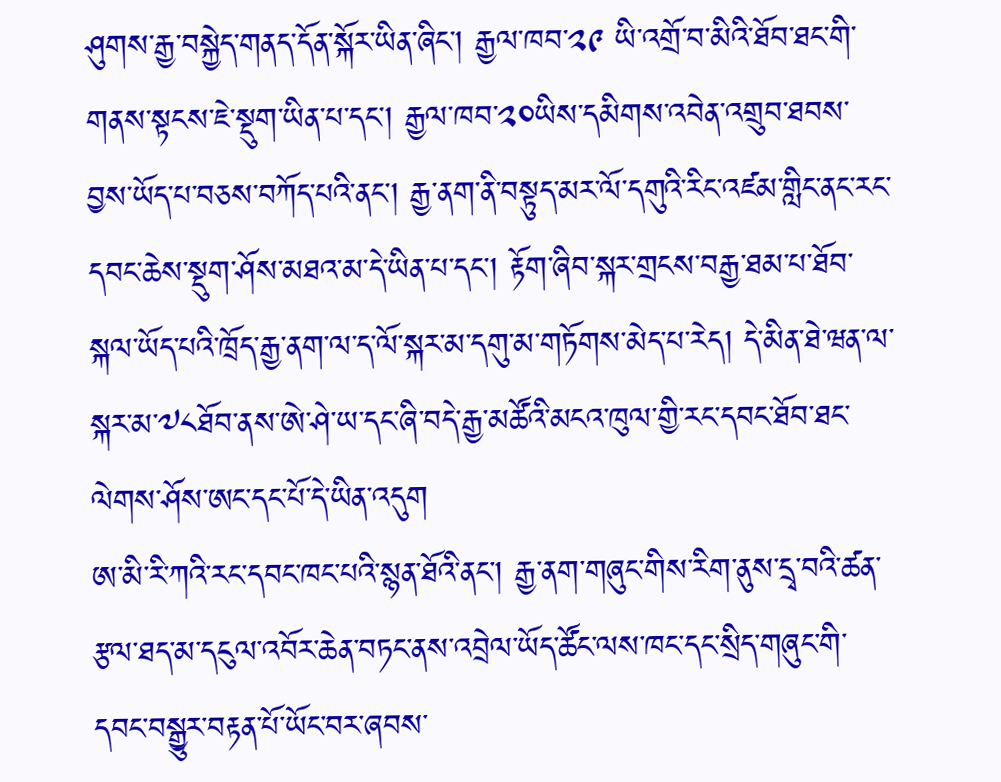ཤུགས་རྒྱ་བསྐྱེད་གནད་དོན་སྐོར་ཡིན་ཞིང་། རྒྱལ་ཁབ་༢༩ ཡི་འགྲོ་བ་མིའི་ཐོབ་ཐང་གི་གནས་སྟངས་ཇེ་སྡུག་ཡིན་པ་དང་། རྒྱལ་ཁབ་༢༠ཡིས་དམིགས་འབེན་འགྲུབ་ཐབས་བྱས་ཡོད་པ་བཅས་བཀོད་པའི་ནང་། རྒྱ་ནག་ནི་བསྟུད་མར་ལོ་དགུའི་རིང་འཛམ་གླིང་ནང་རང་དབང་ཆེས་སྡུག་ཤོས་མཐའ་མ་དེ་ཡིན་པ་དང་། རྟོག་ཞིབ་སྐར་གྲངས་བརྒྱ་ཐམ་པ་ཐོབ་སྐལ་ཡོད་པའི་ཁྲོད་རྒྱ་ནག་ལ་ད་ལོ་སྐར་མ་དགུ་མ་གཏོགས་མེད་པ་རེད། དེ་མིན་ཐེ་ཝན་ལ་སྐར་མ་༧༨ཐོབ་ནས་ཨེ་ཤེ་ཡ་དང་ཞི་བདེ་རྒྱ་མཚོའི་མངའ་ཁུལ་གྱི་རང་དབང་ཐོབ་ཐང་ལེགས་ཤོས་ཨང་དང་པོ་དེ་ཡིན་འདུག
ཨ་མི་རི་ཀའི་རང་དབང་ཁང་པའི་སྙན་ཐོའི་ནང་། རྒྱ་ནག་གཞུང་གིས་རིག་ནུས་དྲྭ་བའི་ཚན་རྩལ་ཐད་མ་དངུལ་འབོར་ཆེན་བཏང་ནས་འབྲེལ་ཡོད་ཚོང་ལས་ཁང་དང་སྲིད་གཞུང་གི་དབང་བསྒྱུར་བརྟན་པོ་ཡོང་བར་ཞབས་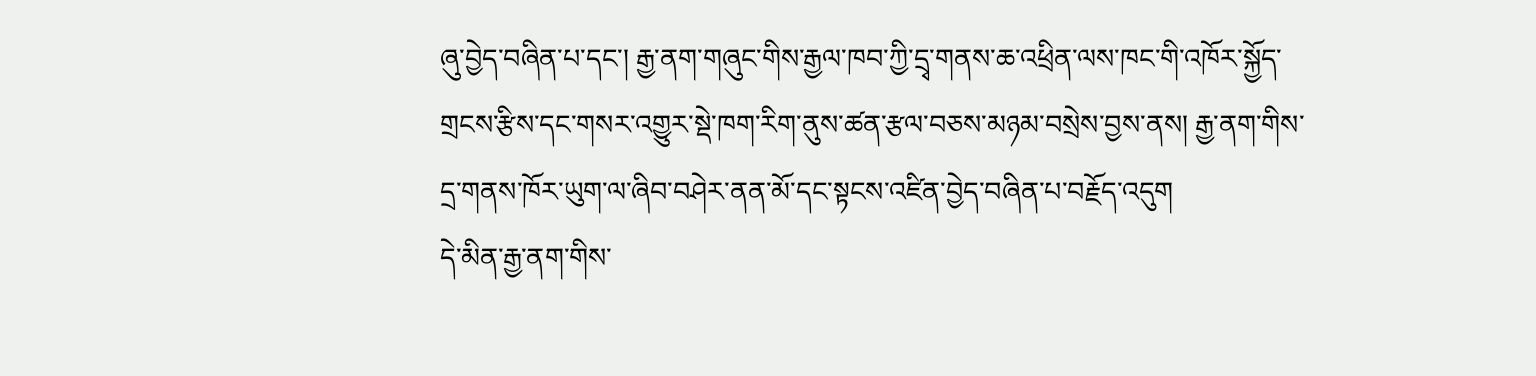ཞུ་བྱེད་བཞིན་པ་དང་། རྒྱ་ནག་གཞུང་གིས་རྒྱལ་ཁབ་ཀྱི་དྲྭ་གནས་ཆ་འཕྲིན་ལས་ཁང་གི་འཁོར་སྐྱོད་གྲངས་རྩིས་དང་གསར་འགྱུར་སྡེ་ཁག་རིག་ནུས་ཚན་རྩལ་བཅས་མཉམ་བསྲེས་བྱས་ནས། རྒྱ་ནག་གིས་དྲ་གནས་ཁོར་ཡུག་ལ་ཞིབ་བཤེར་ནན་མོ་དང་སྟངས་འཛིན་བྱེད་བཞིན་པ་བརྗོད་འདུག
དེ་མིན་རྒྱ་ནག་གིས་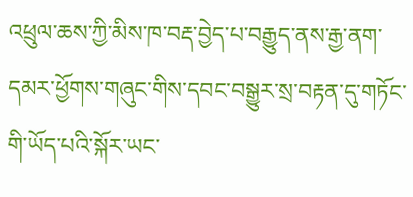འཕྲུལ་ཆས་ཀྱི་མིས་ཁ་བརྡ་བྱེད་པ་བརྒྱུད་ནས་རྒྱ་ནག་དམར་ཕྱོགས་གཞུང་གིས་དབང་བསྒྱུར་སྲ་བརྟན་དུ་གཏོང་གི་ཡོད་པའི་སྐོར་ཡང་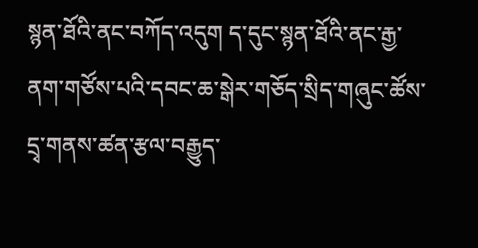སྙན་ཐོའི་ནང་བཀོད་འདུག ད་དུང་སྙན་ཐོའི་ནང་རྒྱ་ནག་གཙོས་པའི་དབང་ཆ་སྒེར་གཅོད་སྲིད་གཞུང་ཚོས་དྲྭ་གནས་ཚན་རྩལ་བརྒྱུད་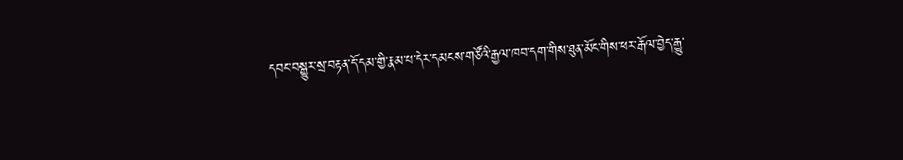དབང་བསྒྱུར་སྲ་བརྟན་དོ་དམ་གྱི་རྣམ་པ་དེར་དམངས་གཙོའི་རྒྱལ་ཁབ་དག་གིས་ཐུན་མོང་གིས་ཕར་རྒོལ་བྱེད་རྒྱུ་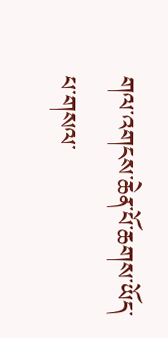གལ་འགངས་ཆེན་པོ་ཆགས་ཡོད་པ་གསལ་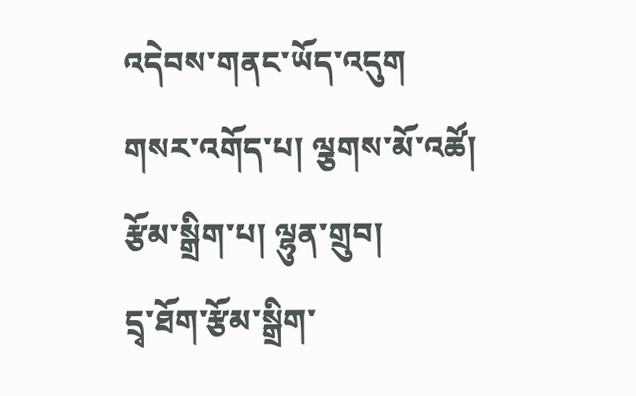འདེབས་གནང་ཡོད་འདུག
གསར་འགོད་པ། ལྕགས་མོ་འཚོ།
རྩོམ་སྒྲིག་པ། ལྷུན་གྲུབ།
དྲྭ་ཐོག་རྩོམ་སྒྲིག་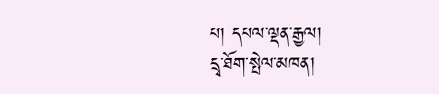པ། དཔལ་ལྡན་རྒྱལ།
དྲྭ་ཐོག་སྤེལ་མཁན།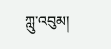ཀླུ་འབུམ།